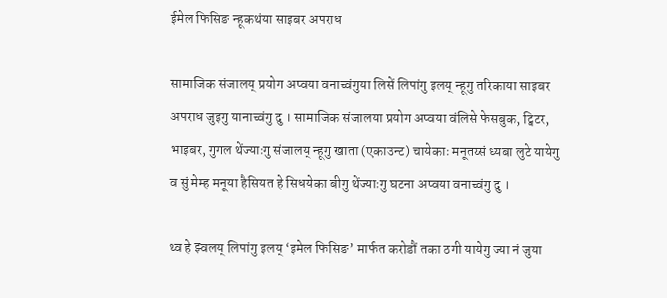ईमेल फिसिङ न्हूकथंया साइबर अपराध

सामाजिक संजालय् प्रयोग अप्वया वनाच्वंगुया लिसें लिपांगु इलय् न्हूगु तरिकाया साइबर अपराध जुइगु यानाच्वंगु दु । सामाजिक संजालया प्रयोग अप्वया वंलिसे फेसबुक, ट्विटर, भाइबर, गुगल थेंज्याःगु संजालय् न्हूगु खाता (एकाउन्ट) चायेकाः मनूतय्सं ध्यबा लुटे यायेगु व सुं मेम्ह मनूया हैसियत हे सिधयेका बीगु थेंज्याःगु घटना अप्वया वनाच्वंगु दु ।

थ्व हे झ्वलय् लिपांगु इलय् ‘इमेल फिसिङ’ मार्फत करोडौं तका ठगी यायेगु ज्या नं जुया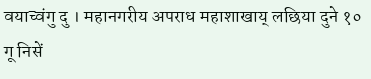वयाच्वंगु दु । महानगरीय अपराध महाशाखाय् लछिया दुने १० गू निसें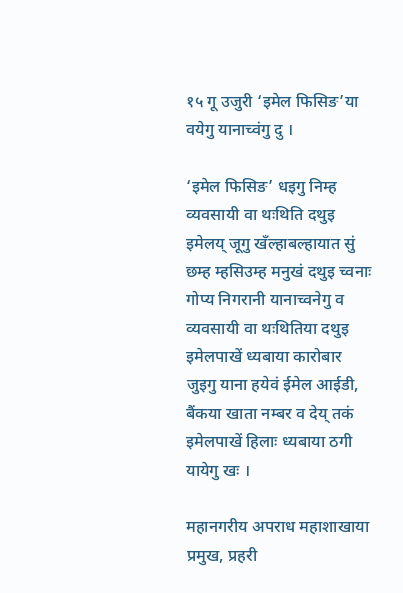१५ गू उजुरी ‘इमेल फिसिङ’या वयेगु यानाच्वंगु दु ।

‘इमेल फिसिङ’ धइगु निम्ह व्यवसायी वा थःथिति दथुइ इमेलय् जूगु खँल्हाबल्हायात सुं छम्ह म्हसिउम्ह मनुखं दथुइ च्वनाः गोप्य निगरानी यानाच्वनेगु व व्यवसायी वा थःथितिया दथुइ इमेलपाखें ध्यबाया कारोबार जुइगु याना हयेवं ईमेल आईडी, बैंकया खाता नम्बर व देय् तकं इमेलपाखें हिलाः ध्यबाया ठगी यायेगु खः ।

महानगरीय अपराध महाशाखाया प्रमुख, प्रहरी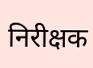निरीक्षक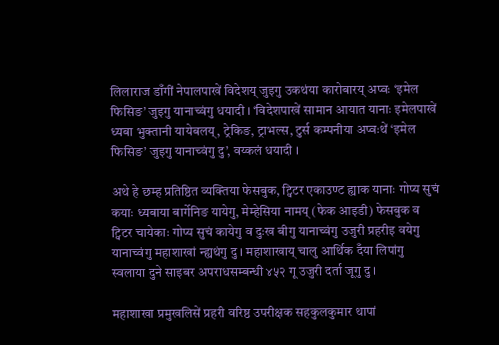लिलाराज डाँगीं नेपालपाखें विदेशय् जुइगु उकथंया कारोबारय् अप्वः ‘इमेल फिसिङ’ जुइगु यानाच्वंगु धयादी । ‘विदेशपाखें सामान आयात यानाः इमेलपाखें ध्यबा भुक्तानी यायेबलय्, ट्रेकिङ, ट्राभल्स, टुर्स कम्पनीया अप्वःथें ‘इमेल फिसिङ’ जुइगु यानाच्वंगु दु’, वय्कलं धयादी ।

अथे हे छम्ह प्रतिष्ठित व्यक्तिया फेसबुक, ट्विटर एकाउण्ट ह्याक यानाः गोप्य सुचं कयाः ध्यबाया बार्गेनिङ यायेगु, मेम्हेसिया नामय् (फेक आइडी) फेसबुक व ट्विटर चायेकाः गोप्य सुचं कायेगु व दुःख बीगु यानाच्वंगु उजुरी प्रहरीइ वयेगु यानाच्वंगु महाशाखां न्ह्यथंगु दु । महाशाखाय् चालु आर्थिक दँया लिपांगु स्वलाया दुने साइबर अपराधसम्बन्धी ४५२ गू उजुरी दर्ता जूगु दु ।

महाशाखा प्रमुखलिसें प्रहरी वरिष्ठ उपरीक्षक सहकुलकुमार थापां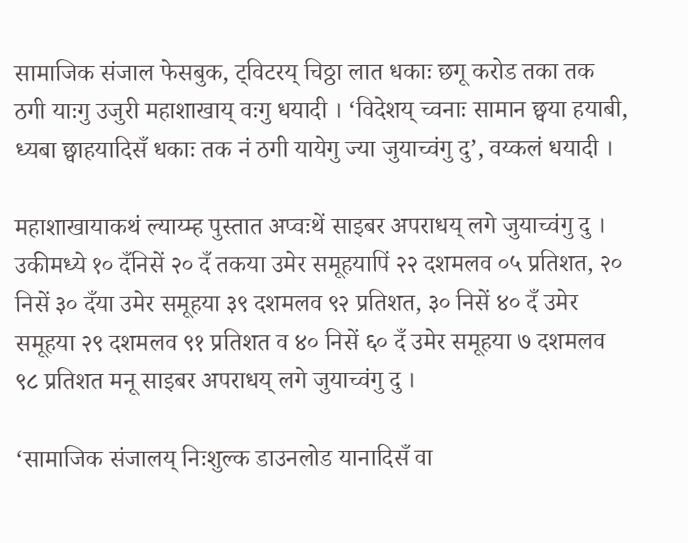सामाजिक संजाल फेसबुक, ट्विटरय् चिठ्ठा लात धकाः छगू करोड तका तक ठगी याःगु उजुरी महाशाखाय् वःगु धयादी । ‘विदेशय् च्वनाः सामान छ्वया हयाबी, ध्यबा छ्वाहयादिसँ धकाः तक नं ठगी यायेगु ज्या जुयाच्वंगु दु’, वय्कलं धयादी ।

महाशाखायाकथं ल्याय्म्ह पुस्तात अप्वःथें साइबर अपराधय् लगे जुयाच्वंगु दु । उकीमध्ये १० दँनिसें २० दँ तकया उमेर समूहयापिं २२ दशमलव ०५ प्रतिशत, २० निसें ३० दँया उमेर समूहया ३९ दशमलव ९२ प्रतिशत, ३० निसें ४० दँ उमेर समूहया २९ दशमलव ९१ प्रतिशत व ४० निसें ६० दँ उमेर समूहया ७ दशमलव ९८ प्रतिशत मनू साइबर अपराधय् लगे जुयाच्वंगु दु ।

‘सामाजिक संजालय् निःशुल्क डाउनलोड यानादिसँ वा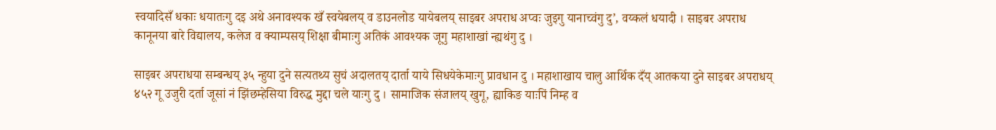स्वयादिसँ धकाः धयातःगु दइ अथे अनावश्यक खँ स्वयेबलय् व डाउनलोड यायेबलय् साइबर अपराध अप्वः जुइगु यानाच्वंगु दु’, वय्कलं धयादी । साइबर अपराध कानूनया बारे विद्यालय, कलेज व क्याम्पसय् शिक्षा बीमाःगु अतिकं आवश्यक जूगु महाशाखां न्ह्यथंगु दु ।

साइबर अपराधया सम्बन्धय् ३५ न्हुया दुने सत्यतथ्य सुचं अदालतय् दार्ता याये सिधयेकेमाःगु प्रावधान दु । महाशाखाय चालु आर्थिक दँय् आतकया दुने साइबर अपराधय् ४५२ गू उजुरी दर्ता जूसां नं झिंछम्हेसिया विरुद्ध मुद्दा चले याःगु दु । सामाजिक संजालय् खुगू, ह्याकिङ याःपिं निम्ह व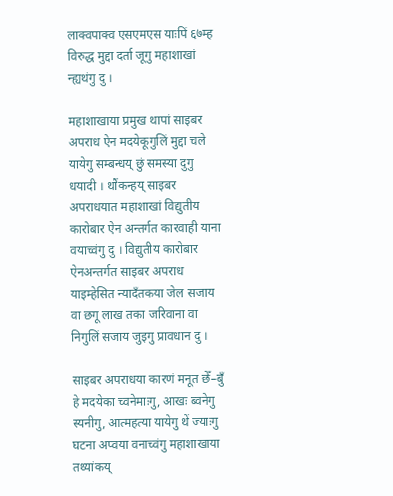लाक्वपाक्व एसएमएस याःपिं ६७म्ह विरुद्ध मुद्दा दर्ता जूगु महाशाखां न्ह्यथंगु दु ।

महाशाखाया प्रमुख थापां साइबर अपराध ऐन मदयेकूगुलिं मुद्दा चले यायेगु सम्बन्धय् छुं समस्या दुगु धयादी । थौंकन्हय् साइबर अपराधयात महाशाखां विद्युतीय कारोबार ऐन अन्तर्गत कारवाही याना वयाच्वंगु दु । विद्युतीय कारोबार ऐनअन्तर्गत साइबर अपराध याइम्हेसित न्यादँतकया जेल सजाय वा छगू लाख तका जरिवाना वा निगुलिं सजाय जुइगु प्रावधान दु ।

साइबर अपराधया कारणं मनूत छेँ–बुँ हे मदयेका च्वनेमाःगु, आखः ब्वनेगु स्यनीगु, आत्महत्या यायेगु थें ज्याःगु घटना अप्वया वनाच्वंगु महाशाखाया तथ्यांकय्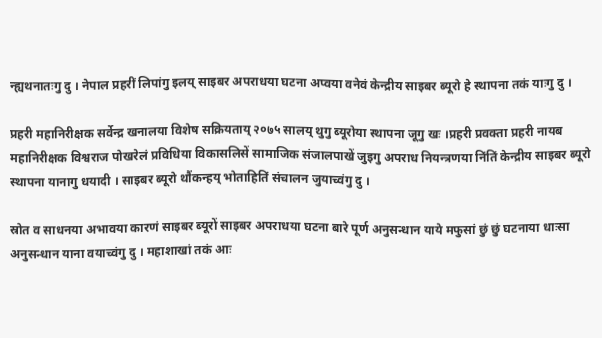न्ह्यथनातःगु दु । नेपाल प्रहरीं लिपांगु इलय् साइबर अपराधया घटना अप्वया वनेवं केन्द्रीय साइबर ब्यूरो हे स्थापना तकं याःगु दु ।

प्रहरी महानिरीक्षक सर्वेन्द्र खनालया विशेष सक्रियताय् २०७५ सालय् थुगु ब्यूरोया स्थापना जूगु खः ।प्रहरी प्रवक्ता प्रहरी नायब महानिरीक्षक विश्वराज पोखरेलं प्रविधिया विकासलिसें सामाजिक संजालपाखें जुइगु अपराध नियन्त्रणया निंतिं केन्द्रीय साइबर ब्यूरो स्थापना यानागु धयादी । साइबर ब्यूरो थौंकन्हय् भोताहितिं संचालन जुयाच्वंगु दु ।

स्रोत व साधनया अभावया कारणं साइबर ब्यूरों साइबर अपराधया घटना बारे पूर्ण अनुसन्धान याये मफुसां छुं छुं घटनाया धाःसा अनुसन्धान याना वयाच्वंगु दु । महाशाखां तकं आः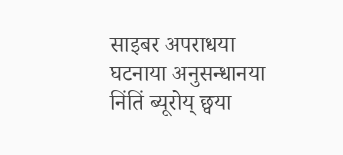साइबर अपराधया घटनाया अनुसन्धानया निंतिं ब्यूरोय् छ्वया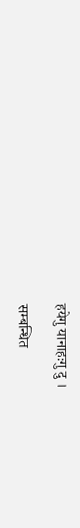हयेगु यानाहःगु दु ।

सम्बन्धित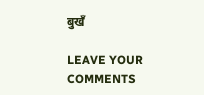बुखँ

LEAVE YOUR COMMENTS